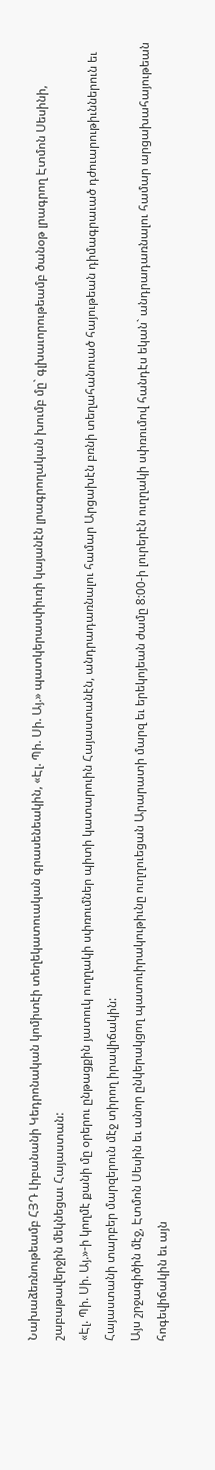Նախաձեռնութեամբ ՀՅԴ Լիբանանի Կեդրոնական կոմիտէի տեղեկատուական գրասենեակին, «Էլ. Պի. Սի. Այ.» պատկերասփիւռի կայանէն լրագրողական խումբ մը` գլխաւորութեամբ ծանօթ լրագրող Էտմոն Սեսինի, շաբաթավերջին մեկնեցաւ Հայաստան:
«Էլ. Պի. Սի. Այ.»-ի կողմէ քանի մը օրերու ընթացքին յատուկ ուղղակի սփռումներ պիտի կատարուին Հայաստանէն, անդրադառնալու համար Արցախէն բռնի տեղահանուած հայութեան դիմագրաւած դժուարութիւններուն եւ Հայաստանի տարբեր մարզերուն մէջ տիրող իրավիճակին:
Այս շրջագիծին մէջ, Էտմոն Սեսին եւ անոր ընկերակցող պատուիրակութիւնը ուղղուեցան Արարատի մարզ եւ երեկոյեան ժամը 8:00-ի լուրերէն ուղղակի սփռումով հանդէս եկան` անդրադառնալու համար արցախահայութեան հոգեվիճակին եւ այն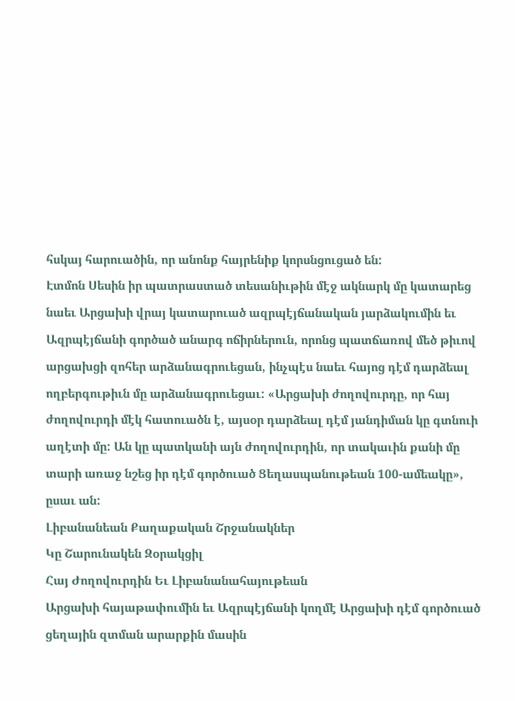հսկայ հարուածին, որ անոնք հայրենիք կորսնցուցած են:
Էտմոն Սեսին իր պատրաստած տեսանիւթին մէջ ակնարկ մը կատարեց նաեւ Արցախի վրայ կատարուած ազրպէյճանական յարձակումին եւ Ազրպէյճանի գործած անարգ ոճիրներուն, որոնց պատճառով մեծ թիւով արցախցի զոհեր արձանագրուեցան, ինչպէս նաեւ հայոց դէմ դարձեալ ողբերգութիւն մը արձանագրուեցաւ: «Արցախի ժողովուրդը, որ հայ ժողովուրդի մէկ հատուածն է, այսօր դարձեալ դէմ յանդիման կը գտնուի աղէտի մը: Ան կը պատկանի այն ժողովուրդին, որ տակաւին քանի մը տարի առաջ նշեց իր դէմ գործուած Ցեղասպանութեան 100-ամեակը», ըսաւ ան:
Լիբանանեան Քաղաքական Շրջանակներ
Կը Շարունակեն Զօրակցիլ
Հայ Ժողովուրդին Եւ Լիբանանահայութեան
Արցախի հայաթափումին եւ Ազրպէյճանի կողմէ Արցախի դէմ գործուած ցեղային զտման արարքին մասին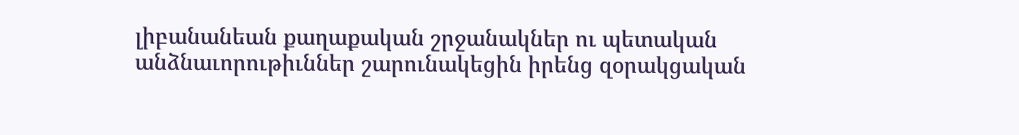լիբանանեան քաղաքական շրջանակներ ու պետական անձնաւորութիւններ շարունակեցին իրենց զօրակցական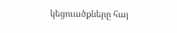կեցուածքները հայ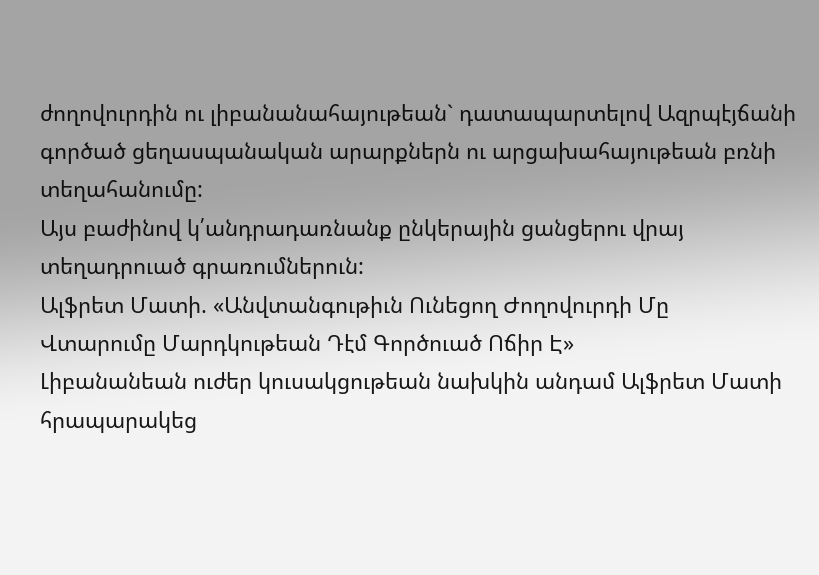ժողովուրդին ու լիբանանահայութեան` դատապարտելով Ազրպէյճանի գործած ցեղասպանական արարքներն ու արցախահայութեան բռնի տեղահանումը:
Այս բաժինով կ՛անդրադառնանք ընկերային ցանցերու վրայ տեղադրուած գրառումներուն:
Ալֆրետ Մատի. «Անվտանգութիւն Ունեցող Ժողովուրդի Մը
Վտարումը Մարդկութեան Դէմ Գործուած Ոճիր Է»
Լիբանանեան ուժեր կուսակցութեան նախկին անդամ Ալֆրետ Մատի հրապարակեց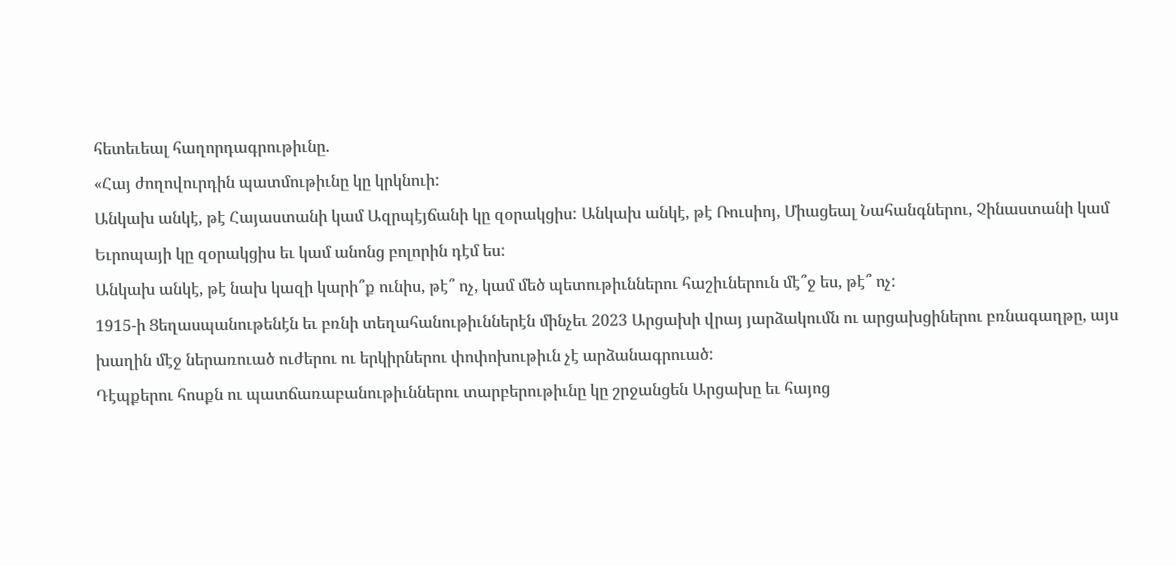հետեւեալ հաղորդագրութիւնը.
«Հայ ժողովուրդին պատմութիւնը կը կրկնուի:
Անկախ անկէ, թէ Հայաստանի կամ Ազրպէյճանի կը զօրակցիս: Անկախ անկէ, թէ Ռուսիոյ, Միացեալ Նահանգներու, Չինաստանի կամ Եւրոպայի կը զօրակցիս եւ կամ անոնց բոլորին դէմ ես:
Անկախ անկէ, թէ նախ կազի կարի՞ք ունիս, թէ՞ ոչ, կամ մեծ պետութիւններու հաշիւներուն մէ՞ջ ես, թէ՞ ոչ:
1915-ի Ցեղասպանութենէն եւ բռնի տեղահանութիւններէն մինչեւ 2023 Արցախի վրայ յարձակումն ու արցախցիներու բռնագաղթը, այս խաղին մէջ ներառուած ուժերու ու երկիրներու փոփոխութիւն չէ արձանագրուած:
Դէպքերու հոսքն ու պատճառաբանութիւններու տարբերութիւնը կը շրջանցեն Արցախը եւ հայոց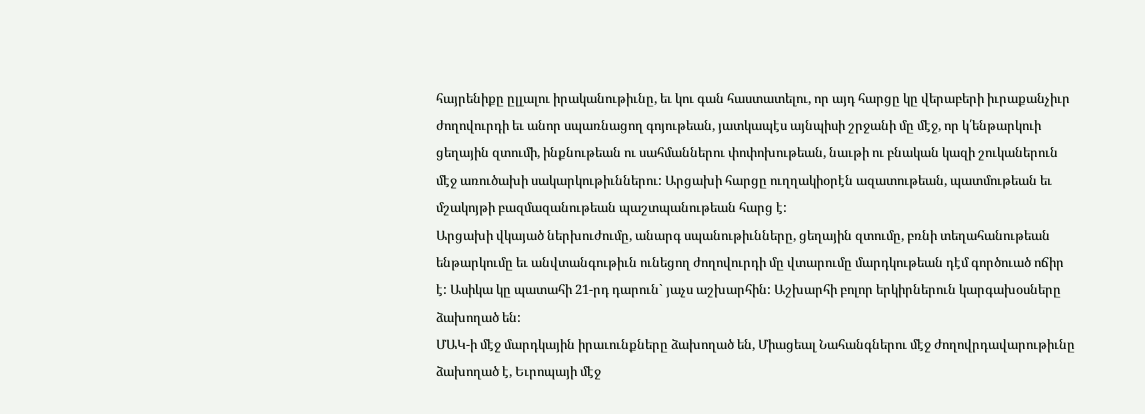հայրենիքը ըլլալու իրականութիւնը, եւ կու գան հաստատելու, որ այդ հարցը կը վերաբերի իւրաքանչիւր ժողովուրդի եւ անոր սպառնացող գոյութեան, յատկապէս այնպիսի շրջանի մը մէջ, որ կ՛ենթարկուի ցեղային զտումի, ինքնութեան ու սահմաններու փոփոխութեան, նաւթի ու բնական կազի շուկաներուն մէջ առուծախի սակարկութիւններու: Արցախի հարցը ուղղակիօրէն ազատութեան, պատմութեան եւ մշակոյթի բազմազանութեան պաշտպանութեան հարց է:
Արցախի վկայած ներխուժումը, անարգ սպանութիւնները, ցեղային զտումը, բռնի տեղահանութեան ենթարկումը եւ անվտանգութիւն ունեցող ժողովուրդի մը վտարումը մարդկութեան դէմ գործուած ոճիր է: Ասիկա կը պատահի 21-րդ դարուն` յաչս աշխարհին: Աշխարհի բոլոր երկիրներուն կարգախօսները ձախողած են:
ՄԱԿ-ի մէջ մարդկային իրաւունքները ձախողած են, Միացեալ Նահանգներու մէջ ժողովրդավարութիւնը ձախողած է, Եւրոպայի մէջ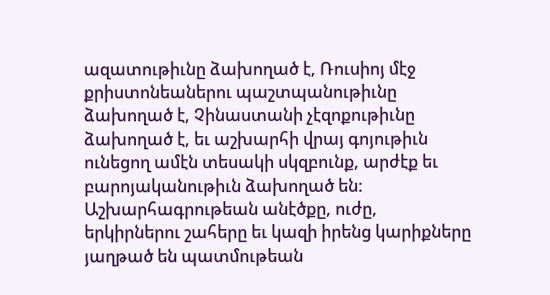ազատութիւնը ձախողած է, Ռուսիոյ մէջ քրիստոնեաներու պաշտպանութիւնը ձախողած է, Չինաստանի չէզոքութիւնը ձախողած է, եւ աշխարհի վրայ գոյութիւն ունեցող ամէն տեսակի սկզբունք, արժէք եւ բարոյականութիւն ձախողած են:
Աշխարհագրութեան անէծքը, ուժը, երկիրներու շահերը եւ կազի իրենց կարիքները յաղթած են պատմութեան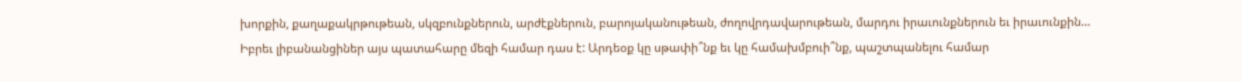խորքին, քաղաքակրթութեան, սկզբունքներուն, արժէքներուն, բարոյականութեան, ժողովրդավարութեան, մարդու իրաւունքներուն եւ իրաւունքին…
Իբրեւ լիբանանցիներ այս պատահարը մեզի համար դաս է: Արդեօք կը սթափի՞նք եւ կը համախմբուի՞նք, պաշտպանելու համար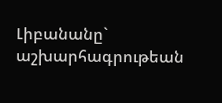Լիբանանը` աշխարհագրութեան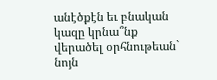անէծքէն եւ բնական կազը կրնա՞նք վերածել օրհնութեան` նոյն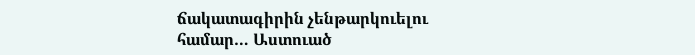ճակատագիրին չենթարկուելու համար… Աստուած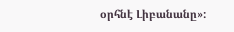օրհնէ Լիբանանը»: